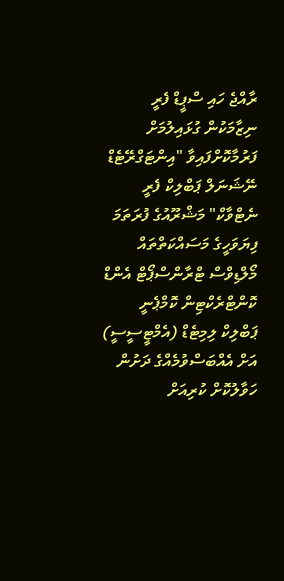ރާއްޖެ ހައި ސްޕީޑް ފެރީ ނިޒާމަކުން ގުޅައިލުމަށް ފަރުމާކޮށްފައިވާ "އިންޓަގްރޭޓެޑް ނޭޝަނަލް ޕަބްލިކް ފެރީ ނެޓްވާކް" މަޝްރޫއުގެ ފުރަތަމަ ފިޔަވަހީގެ މަސައްކަތްތައް މޯލްޑިވްސް ޓްރާންސްޕޯޓް އެންޑް ކޮންޓްރެކްޓިން ކޮމްޕެނީ ޕަބްލިކް ލިމިޓެޑް (އެމްޓީސީސީ) އަށް އެއްބަސްވުމެއްގެ ދަށުން ހަވާލުކޮށް ކުރިއަށް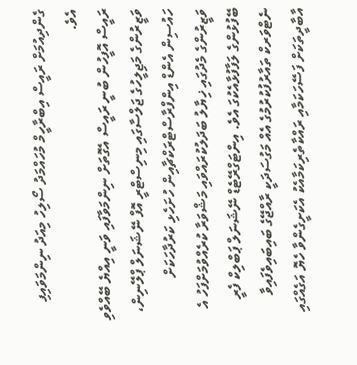ގެންދިއުމަށް ރައީސް އިބްރާހީމް މުހައްމަދު ސޯލިހު މިއަދު ނިންމަވައިފި އެވެ.
ރައީސް އޮފީހުން ބުނީ ރައީސް އެގޮތަށް ނިންމަވާފައި ވަނީ އިއްޔެ ބޭއްވެވި ވަޒީރުންގެ މަޖިލީހުގެ ޖަލްސާގައި މިނިސްޓްރީ އޮފް ނޭޝަނަލް ޕްލޭނިން، ހައުސިން އެންޑް އިންފްރާސްޓްރަކްޗާއިން ހުށަހެޅި ކަރުދާހަކަށް ވަޒީރުންގެ މެދުގައި ޚިޔާލު ބަދަލުކުރައްވައި މަޝްވަރާ ކުރެއްވުމަށްފަހު އެ ބޭފުޅުންގެ ލަފާފުޅާއެކުގަ އެވެ. އިންޓަގްރޭޓެޑް ނޭޝަނަލް ޕަބްލިކް ފެރީ ނެޓްވަރކް ތައާރުފުކުރުމުގެ އެއް މަގުސަދަކީ ރާއްޖޭގެ ބައިބައިވެފައިވާ އާބާދީތަކަށް ފަސޭހަކަމާއި ރައްކާތެރިކަމާއެކު އެކަށީގެންވާ ހެޔޮ އަގެއްގައި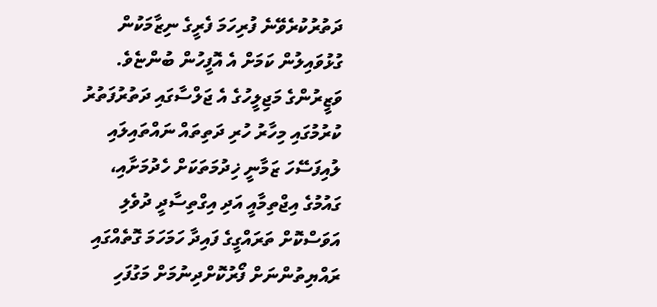ދަތުރުކުރެވޭނެ ފުރިހަމަ ފެރީގެ ނިޒާމަކުން ގުޅުވައިލުން ކަމަށް އެ އޮފީހުން ބުންޏެވެ.
ވަޒީރުންގެ މަޖިލީހުގެ އެ ޖަލްސާގައި ދަތުރުފަތުރު ކުރުމުގައި މިހާރު ހުރި ދަތިތައް ނައްތައިލައި ލުއިފަސޭހަ ޒަމާނީ ޚިދުމަތަކަށް ހެދުމަށާއި، ގައުމުގެ އިޖްތިމާއީ އަދި އިގްތިސާދީ ދުވެލި އަވަސްކޮށް ތަރައްގީގެ ފައިދާ ހަމަހަމަ ގޮތެއްގައި ރައްޔިތުންނަށް ފޯރުކޮށްދިނުމަށް މަގުފަހި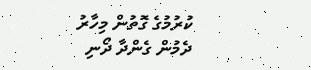ކުރުމުގެ ގޮތުން މިހާރު ދެމުން ގެންދާ ދޯނި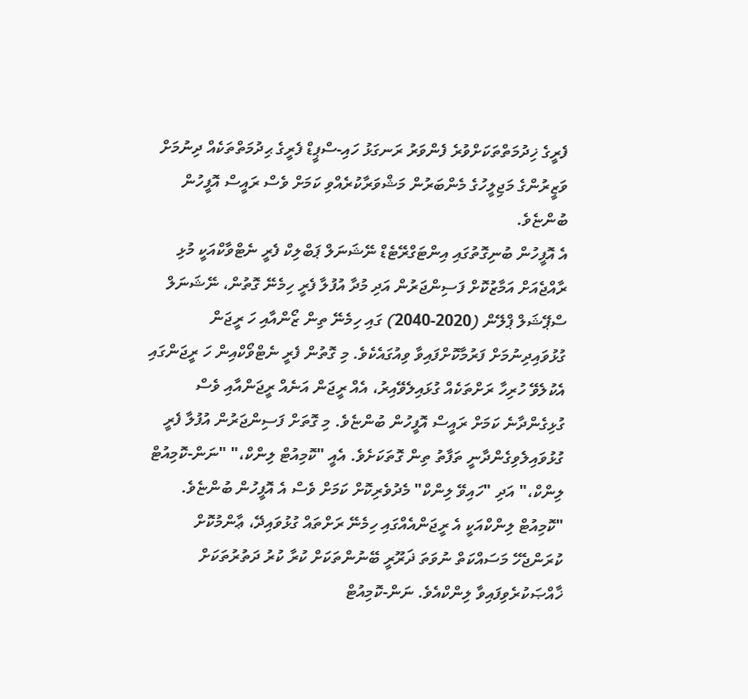ފެރީގެ ޚިދުމަތްތަކަށްވުރެ ފެންވަރު ރަނގަޅު ހައި-ސްޕީޑް ފެރީގެ ޙިދުމަތްތަކެއް ދިނުމަށް ވަޒީރުންގެ މަޖިލީހުގެ މެންބަރުން މަޝްވަރާކުރެއްވި ކަމަށް ވެސް ރައީސް އޮފީހުން ބުންޏެވެ.
އެ އޮފީހުން ބުނިގޮތުގައި އިންޓަގްރޭޓެޑް ނޭޝަނަލް ޕަބްލިކް ފެރީ ނެޓްވާކްއަކީ މުޅި ރާއްޖެއަށް އަމާޒުކޮށް ފަސިންޖަރުން އަދި މުދާ އުފުލާ ފެރީ ހިމެނޭ ގޮތުން، ނޭޝަނަލް ސްޕޭޝަލް ޕްލޭން (2020-2040) ގައި ހިމެނޭ ތިން ޒޯންއާއި ހަ ރީޖަން ގުޅުވައިދިނުމަށް ފަރުމާކޮށްފައިވާ ވިއުގައެކެވެ. މި ގޮތުން ފެރީ ނެޓްވޯކްއިން ހަ ރީޖަންގައި އެކުލެވޭ ހުރިހާ ރަށްތަކެއް ގުޅައިލެވޭއިރު، އެއް ރީޖަން އަނެއް ރީޖަންއާއި ވެސް ގުޅިގެންދާނެ ކަމަށް ރައީސް އޮފީހުން ބުންޏެވެ. މި ގޮތަށް ފަސިންޖަރުން އުފުލާ ފެރީ ގުޅުވައިލެވިގެންދާނީ ތަފާތު ތިން ގޮތަކަށެވެ. އެއީ "ކޮމިއުޓް ލިންކް،" "ނަން-ކޮމިއުޓް ލިންކް،" އަދި "ހައިވޭ ލިންކް" މެދުވެރިކޮށް ކަމަށް ވެސް އެ އޮފީހުން ބުންޏެވެ.
"ކޮމިއުޓް ލިންކްއަކީ އެ ރީޖަންއެއްގައި ހިމެނޭ ރަށްތައް ގުޅުވައިދޭ، ޢާންމުކޮށް ކުރަންޖެހޭ މަސައްކަތް ނުވަތަ ޛަރޫރީ ބޭނުންތަކަށް ކުރާ ކުރު ދަތުރުތަކަށް ޚާއްޞަކުރެވިފައިވާ ލިންކްއެވެ. ނަން-ކޮމިއުޓް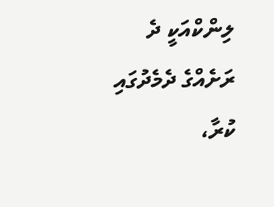ލިންކްއަކީ ދެ ރަށެއްގެ ދެމެދުގައި ކުރާ،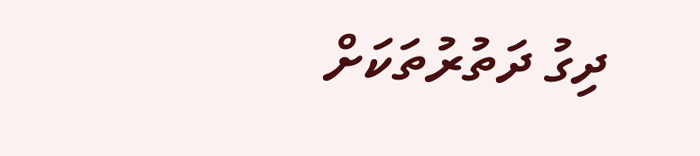ދިގު ދަތުރުތަކަށް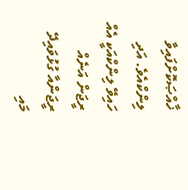ޚާއްޞަކޮށްފައިވާ ލިންކްއެވެ. އަދި ހައިވޭ ލިންކްއަކީ އެއް ރީޖަން އަނެއް ރީޖަންއާ ގުޅުވައިދޭ މައި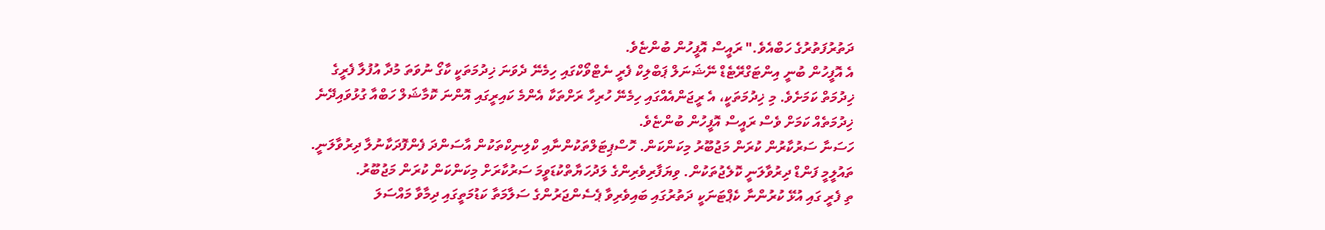ދަތުރުފަތުރުގެ ހަބްއެވެ." ރައީސް އޮފީހުން ބުންޏެވެ.
އެ އޮފީހުން ބުނީ އިންޓަގްރޭޓެޑް ނޭޝަނަލް ޕަބްލިކް ފެރީ ނެޓްވޯކްގައި ހިމެނޭ ދެވަނަ ޚިދުމަތަކީ ކާގޯ ނުވަތަ މުދާ އުފުލާ ފެރީގެ ޚިދުމަތް ކަމަށެވެ. މި ޚިދުމަތަކީ، އެ ރީޖަންއެއްގައި ހިމެނޭ ހުރިހާ ރަށްތަކާ އެންމެ ކައިރީގައި އޮންނަ ކޮމާޝަލް ހަބްއާ ގުޅުވައިދޭނެ ޚިދުމަތެއް ކަމަށް ވެސް ރައީސް އޮފީހުން ބުންޏެވެ.
ހަސަނާ ސަރުކާރުން ކުރަން މަޖުބޫރު މިކަންކަން. ހޮސްޕިޓަލްތަކުންނާއި ކްލިނިކްތަކުން އާސަންދަ ފެންފޮދަކާނުލާ ދިރުވާލަނީ. ތައުލީމީ ފަންޑް ދިރުވާލަނީ ކޮލެޖުތަކުން. ވިޔަފާރިވެރިންގެ ލަދުހަޔާތްކުޑަވީމަ ސަރުކާރަށް މިކަންކަން ކުރަން މަޖުބޫރު.
ތި ފެރީ ގައި އުޅޭ ކުރުންނާ ކެޕްޓަނަކީ ދަތުރުގައި ބައިވެރިވާ ޕެސެންޖަރުންގެ ސަލާމަތާ ކަޑުމަތީގައި ދިމާވާ މައްސަލަ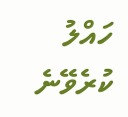ހައްލު ކުރެވޭނެ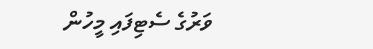ވަރުގެ ސެޓިފައި މީހުން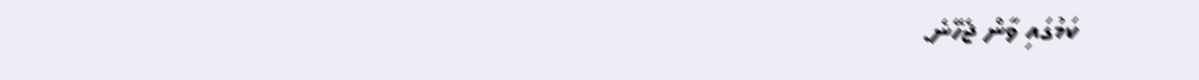ކަމުގައި ވާން ޖެހޭނެ.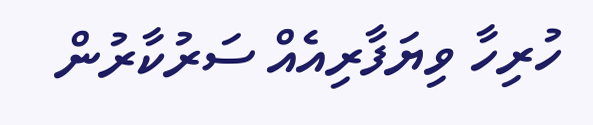ހުރިހާ ވިޔަފާރިއެއް ސަރުކާރުން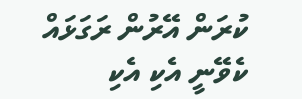ކުރަން އޭރުން ރަގަޅައް ކެވޭނީ އެކި އެކި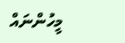މީހުންނައް